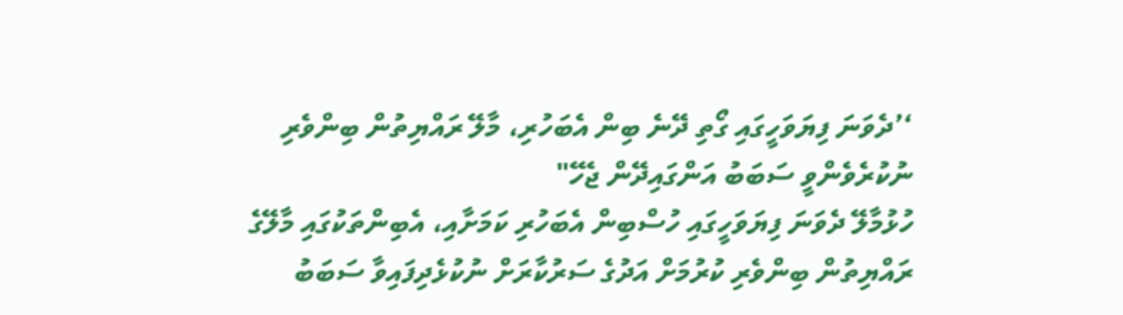‘’ދެވަނަ ފިޔަވަހީގައި ގޯތި ދޭނެ ބިން އެބަހުރި، މާލޭ ރައްޔިތުން ބިންވެރި ނުކުރެވެންވީ ސަބަބު އަންގައިދޭން ޖެހޭ"
ހުޅުމާލޭ ދެވަނަ ފިޔަވަހީގައި ހުސްބިން އެބަހުރި ކަމަށާއި، އެބިންތަކުގައި މާލޭގެ ރައްޔިތުން ބިންވެރި ކުރުމަށް އަދުގެ ސަރުކާރަށް ނުކުޅެދިފައިވާ ސަބަބު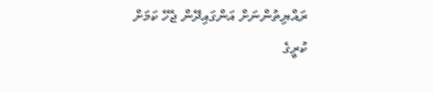ރައްޔިތުންނަށް އަންގައިދޭން ޖެހޭ ކަމަށް ކުރީގެ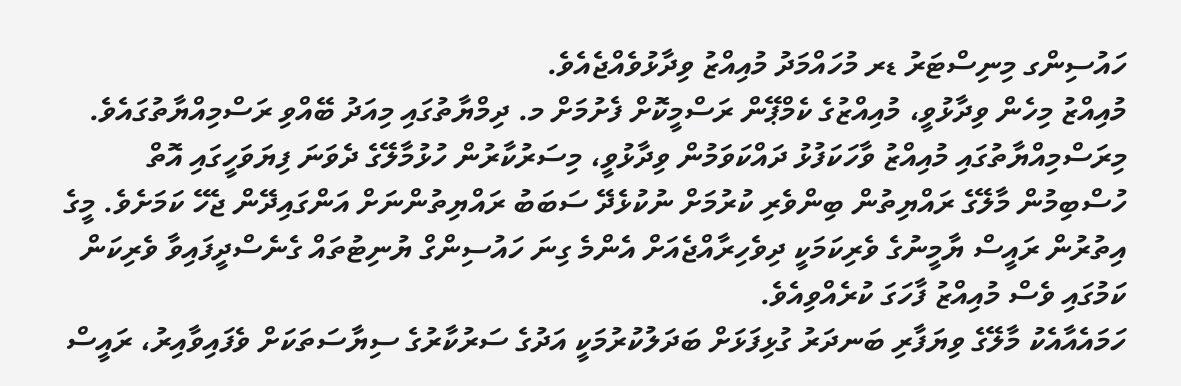ހައުސިންގ މިނިސްޓަރު ޑރ މުހައްމަދު މުއިއްޒު ވިދާޅުވެއްޖެއެވެ.
މުއިއްޒު މިހެން ވިދާޅުވީ، މުއިއްޒުގެ ކެމްޕޭން ރަސްމީކޮށް ފެށުމަށް މ. ދިމްޔާތުގައި މިއަދު ބޭއްވި ރަސްމިއްޔާތުގައެވެ. މިރަސްމިއްޔާތުގައި މުއިއްޒު ވާހަކަފުޅު ދައްކަވަމުން ވިދާޅުވީ، މިސަރުކާރުން ހުޅުމާލޭގެ ދެވަނަ ފިޔަވަހީގައި އޮތް ހުސްބިމުން މާލޭގެ ރައްޔިތުން ބިންވެރި ކުރުމަށް ނުކުޅެދޭ ސަބަބު ރައްޔިތުންނަށް އަންގައިދޭން ޖެހޭ ކަމަށެވެ. މީގެ އިތުރުން ރައީސް ޔާމީނުގެ ވެރިކަމަކީ ދިވެހިރާއްޖެއަށް އެންމެ ގިނަ ހައުސިންގް ޔުނިޓުތައް ގެނެސްދީފައިވާ ވެރިކަން ކަމުގައި ވެސް މުއިއްޒު ފާހަގަ ކުރެއްވިއެވެ.
ހަމައެއާއެކު މާލޭގެ ވިޔަފާރި ބަނދަރު ގުޅިފަޅަށް ބަދަލުކުރުމަކީ އަދުގެ ސަރުކާރުގެ ސިޔާސަތަކަށް ވެފައިވާއިރު، ރައީސް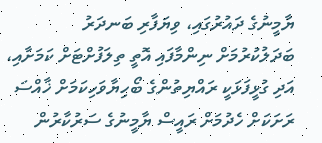ޔާމީނުގެ ދައުރުގައި، ވިޔަފާރި ބަނދަރު ބަދަލުކުރުމަށް ނިންމާފައި އޮތީ ތިލަފުށްޓަށް ކަމަށާއި، އަދި ގުޅީފަޅަކީ ރައްޔިތުންގެ ބޯހިޔާވަހިކަމަށް ޚާއްސަ ރަށަކަށް ހެދުމަށް ރައީސް ޔާމީނުގެ ސަރުކާރުން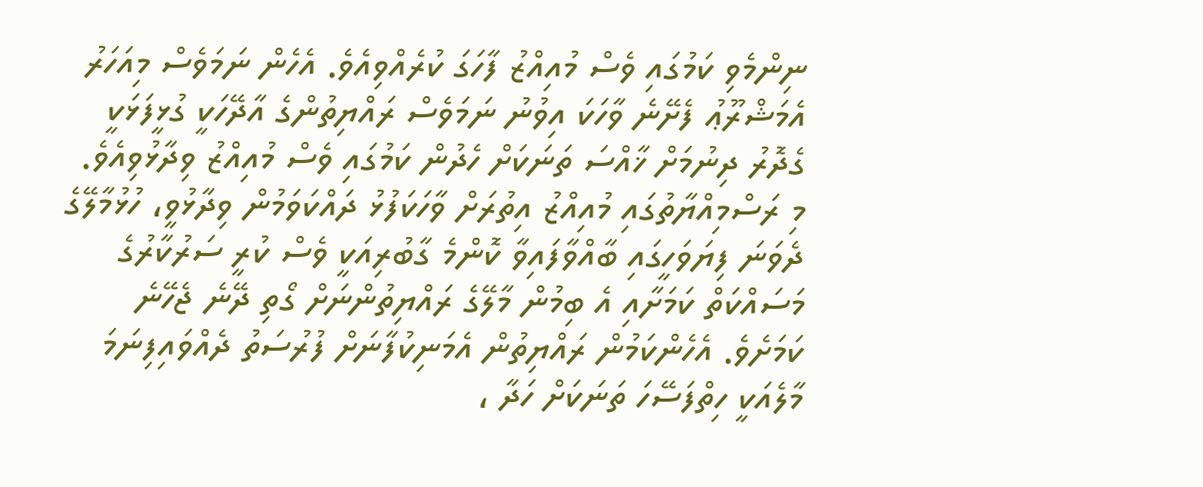ނިންމެވި ކަމުގައި ވެސް މުއިއްޒު ފާހަގަ ކުރެއްވިއެވެ. އެހެން ނަމަވެސް މިއަހަރު އެމަޝްރޫޢު ފެށޭނެ ވާހަކަ އިވުނު ނަމަވެސް ރައްޔިތުންގެ އާދޭހަކީ ގުޅީފަޅަކީ ގެދޮރު ދިނުމަށް ޚާއްސަ ތަނަކަށް ހެދުން ކަމުގައި ވެސް މުއިއްޒު ވިދާޅުވިއެވެ.
މި ރަސްމިއްޔާތުގައި މުއިއްޒު އިތުރަށް ވާހަކަފުޅު ދައްކަވަމުން ވިދާޅުވީ، ހުޅުމާލޭގެ ދެވަނަ ފިޔަވަހީގައި ބާއްވާފައިވާ ކޮންމެ ގާބުރިއަކީ ވެސް ކުރީ ސަރުކާރުގެ މަސައްކަތް ކަމަށާއި އެ ބިމުން މާލޭގެ ރައްޔިތުންނަށް ގޯތި ދޭނެ ޖެހޭނެ ކަމަށެވެ. އެހެންކަމުން ރައްޔިތުން އެމަނިކުފާނަށް ފުރުސަތު ދެއްވައިފިނަމަ މާލެއަކީ ހިތްފަސޭހަ ތަނަކަށް ހަދާ ،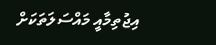އިޖުތިމާއީ މައްސަލަތަކަށް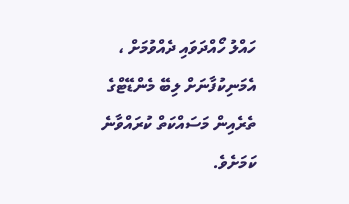ހައްލު ހޯއްދަވައި ދެއްވުމަށް ، އެމަނިކުފާނަށް ލިބޭ މެންޑޭޓްގެ ތެރެއިން މަސައްކަތް ކުރައްވާނެ ކަމަށެވެ.